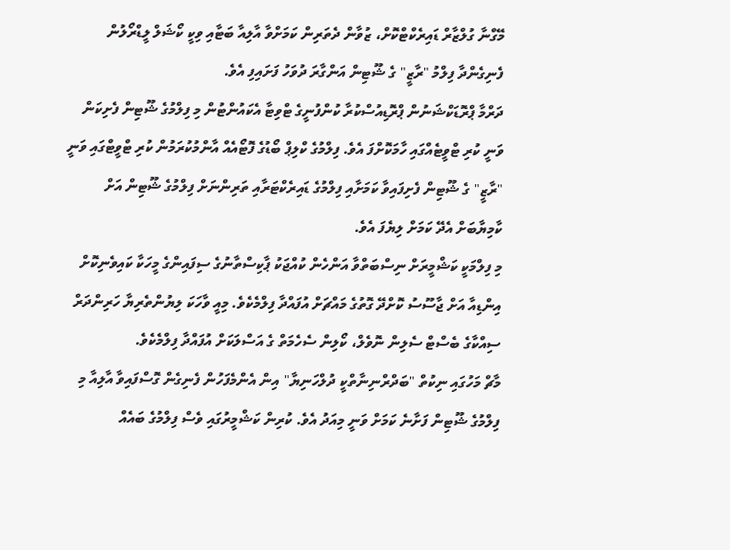މޭގްނާ ގުލްޒާރް ޑައިރެކްޓްކޮށް، ޒުވާން ދެތަރިން ކަމަށްވާ އާލިއާ ބަޓާއި ވިކީ ކޯޝަލް ލީޑްރޯލުން ފެނިގެންދާ ފިލްމު "ރާޒީ" ގެ ޝޫޓިން އަންގާރަ ދުވަހު ފަށައިފި އެވެ.
ދަރްމާ ޕްރޮޑަކްޝަނުން ޕްރޮޑިއުސްކުރާ ކުންފުނީގެ ޓްވިޓާ އެކައުންޓުން މި ފިލްމުގެ ޝޫޓިން ފެށިކަން ވަނީ ކުރި ޓްވީޓެއްގައި ހާމަކޮށްފަ އެވެ. ފިލްމުގެ ކްލިޕް ބޯޑުގެ ފޮޓޯއެއް އާންމުކުރަމުން ކުރި ޓްވީޓްގައި ވަނީ "ރާޒީ" ގެ ޝޫޓިން ފެށިފައިވާ ކަމަށާއި ފިލްމުގެ ޑައިރެކްޓަރާއި ތަރިންނަށް ފިލްމުގެ ޝޫޓިން އަށް ކާމިޔާބަށް އެދޭ ކަމަށް ލިޔެފަ އެވެ.
މި ފިލްމަކީ ކަޝްމީރަށް ނިސްބަތްވާ އަންހެން ކުއްޖަކު ޕާކިސްތާނުގެ ސިފައިންގެ މީހަކާ ކައިވެނިކޮށް އިންޑިއާ އަށް ޖާސޫސު ކޮށްދޭ ގޮތުގެ މައްޗަށް އުފައްދާ ފިލްމެކެވެ. މިއީ ވާހަކަ ލިޔުންތެރިޔާ ހަރިންދަރް ސިއްކާގެ ބެސްޓް ސެލިން ނޮވެލް، ކޯލިން ސެހެމަތް ގެ އަސްލަކަށް އުފައްދާ ފިލްމެކެވެ.
މާޗް މަހުގައި ނިކުތް "ބަދްރްނިނާތްކީ ދުލްހަނިޔާ" އިން އެންމެފަހުން ފެނިގެން ގޮސްފައިވާ އާލިއާ މި ފިލްމުގެ ޝޫޓިން ފަށާނެ ކަމަށް ވަނީ މިއަދު އެވެ. ކުރިން ކަޝްމީރުގައި ވެސް ފިލްމުގެ ބައެއް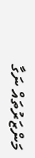މަންޒަރުތައް ނަގާ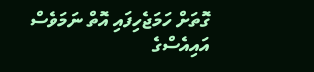ގޮތަށް ހަމަޖެހިފައި އޮތް ނަމަވެސް އައިއެސްގެ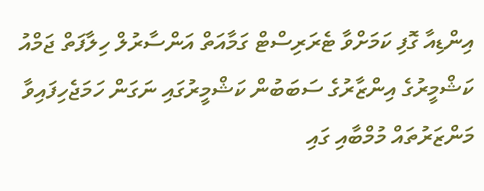އިންޑިއާ ގޮފި ކަމަށްވާ ޓެރަރިސްޓް ގަމާއަތް އަންސާރުލް ހިލާފަތް ޖަމްއު ކަޝްމީރުގެ އިންޒާރުގެ ސަބަބުން ކަޝްމީރުގައި ނަގަން ހަމަޖެހިފައިވާ މަންޒަރުތައް މުމްބާއި ގައި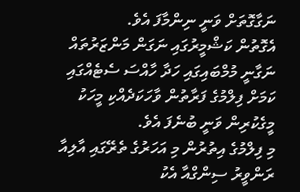ނަގާގޮތަށް ވަނީ ނިންމާފަ އެވެ.
އެގޮތުން ކަޝްމީރުގައި ނަގަން މަންޒަރުތައް ނަގާނީ މުމްބައިގައި ހަދާ ހާއްސަ ސެޓެއްގައި ކަމަށް ފިލްމުގެ ފަރާތުން ވާހަކަދެއްކި މީހަކު މީގެކުރިން ވަނީ ބުނެފަ އެވެ.
މި ފިލްމުގެ އިތުރުން މި އަހަރުގެ ތެރޭގައި އާލިއާ ރަންވީރު ސިންގްއާ އެކު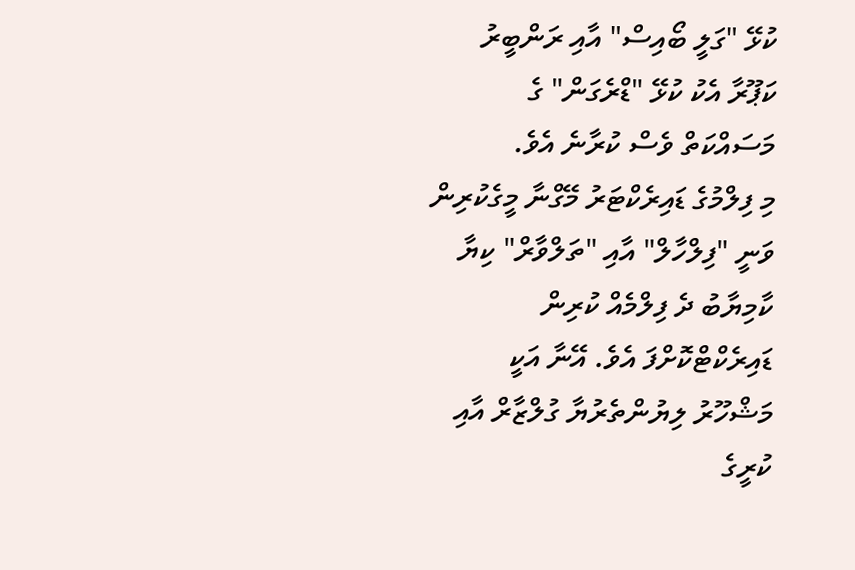ކުޅޭ "ގަލީ ބޯއިސް" އާއި ރަންބީރު ކަޕޫރާ އެކު ކުޅޭ "ޑްރެގަން" ގެ މަސައްކަތް ވެސް ކުރާނެ އެވެ.
މި ފިލްމުގެ ޑައިރެކްޓަރު މޭގްނާ މީގެކުރިން ވަނީ "ފިލްހާލް" އާއި "ތަލްވާރް" ކިޔާ ކާމިޔާބު ދެ ފިލްމެއް ކުރިން ޑައިރެކްޓްކޮށްފަ އެވެ. އޭނާ އަކީ މަޝްހޫރު ލިޔުންތެރުޔާ ގުލްޒާރް އާއި ކުރީގެ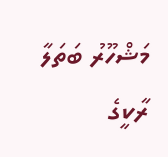މަޝްހޫރު ބަތަލާ ރާކީގެ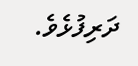ދަރިފުޅެވެ.